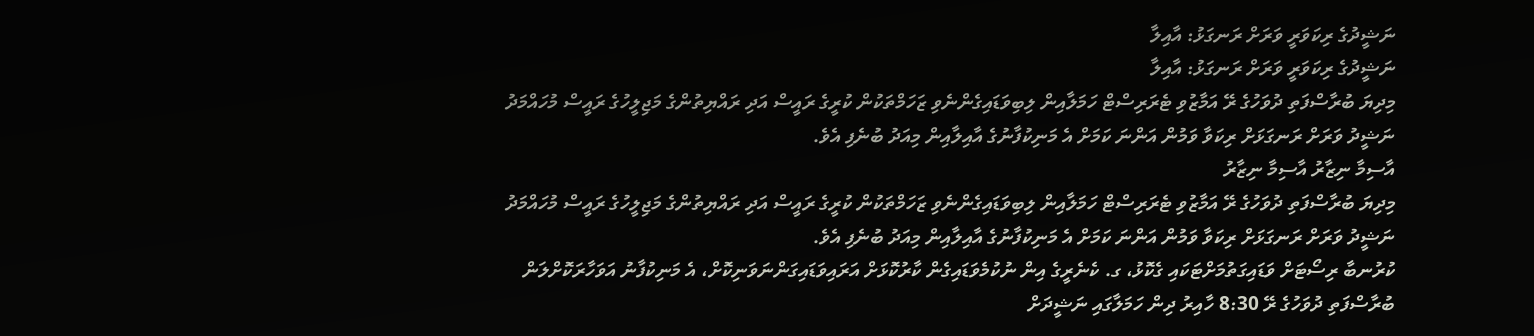ނަޝީދުގެ ރިކަވަރީ ވަރަށް ރަނގަޅު: އާއިލާ
ނަޝީދުގެ ރިކަވަރީ ވަރަށް ރަނގަޅު: އާއިލާ
މިދިޔަ ބުރާސްފަތި ދުވަހުގެ ރޭ އަމާޒުވި ޓެރަރިސްޓް ހަމަލާއިން ލިބިވަޑައިގެންނެވި ޒަހަމްތަކުން ކުރީގެ ރައީސް އަދި ރައްޔިތުންގެ މަޖިލީހުގެ ރައީސް މުހައްމަދު ނަޝީދު ވަރަށް ރަނގަޅަށް ރިކަވާ ވަމުން އަންނަ ކަމަށް އެ މަނިކުފާނުގެ އާއިލާއިން މިއަދު ބުނެފި އެވެ.
އާސިމާ ނިޒާރު އާސިމާ ނިޒާރު
މިދިޔަ ބުރާސްފަތި ދުވަހުގެ ރޭ އަމާޒުވި ޓެރަރިސްޓް ހަމަލާއިން ލިބިވަޑައިގެންނެވި ޒަހަމްތަކުން ކުރީގެ ރައީސް އަދި ރައްޔިތުންގެ މަޖިލީހުގެ ރައީސް މުހައްމަދު ނަޝީދު ވަރަށް ރަނގަޅަށް ރިކަވާ ވަމުން އަންނަ ކަމަށް އެ މަނިކުފާނުގެ އާއިލާއިން މިއަދު ބުނެފި އެވެ.
ކުރުނބާ ރިސޯޓަށް ވަޑައިގަތުމަށްޓަކައި ގެކޮޅު، ގ. ކެނެރީގެ އިން ނުކުމެވަޑައިގެން ކާރުކޮޅަށް އަރައިވަޑައިގަންނަވަނިކޮށް، އެ މަނިކުފާނު އަވަހާރަކޮށްލަން ބުރާސްފަތި ދުވަހުގެ ރޭ 8:30 ހާއިރު ދިން ހަމަލާގައި ނަޝީދަށް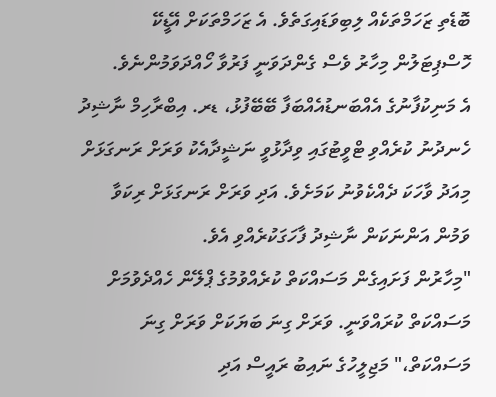ބޮޑެތި ޒަހަމްތަކެއް ލިބިވަޑައިގަތެވެ. އެ ޒަހަމްތަކަށް އޭޑީކޭ ހޮސްޕިޓަލުން މިހާރު ވެސް ގެންދަވަނީ ފަރުވާ ހޯއްދަވަމުންނެވެ.
އެ މަނިކުފާނުގެ އެއްބަނޑުއެއްބަފާ ބޭބޭފުޅު، ޑރ. އިބްރާހިމް ނާޝިދު ހެނދުނު ކުރެއްވި ޓްވީޓުގައި ވިދާޅުވީ ނަޝީދާއެކު ވަރަށް ރަނގަޅަށް މިއަދު ވާހަކަ ދެއްކެވުނު ކަމަށެވެ. އަދި ވަރަށް ރަނގަޅަށް ރިކަވާ ވަމުން އަންނަކަން ނާޝިދު ފާހަގަކުރެއްވި އެވެ.
"މިހާރުން ފަށައިގެން މަސައްކަތް ކުރެއްވުމުގެ ޕްލޭން ހެއްދެވުމަށް މަސައްކަތް ކުރައްވަނީ. ވަރަށް ގިނަ ބަޔަކަށް ވަރަށް ގިނަ މަސައްކަތް،" މަޖިލީހުގެ ނައިބު ރައީސް އަދި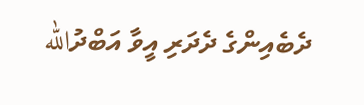ދެބެއިންގެ ދެދަރި އީވާ އަބްދުالله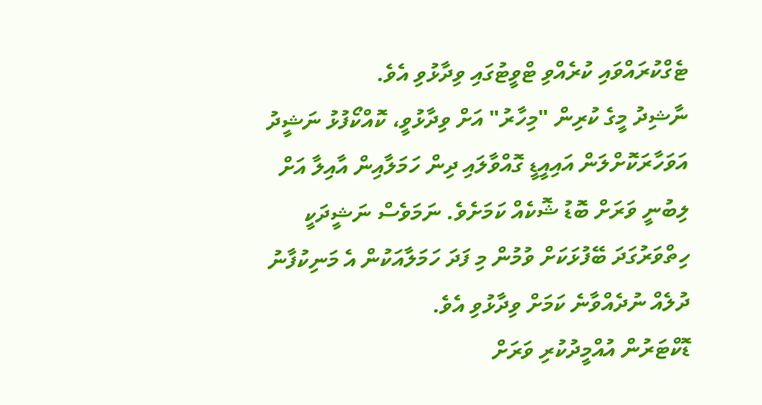ޓެގްކުރައްވައި ކުރެއްވި ޓްވީޓުގައި ވިދާޅުވި އެވެ.
ނާޝިދު މީގެ ކުރިން "މިހާރު" އަށް ވިދާޅުވީ، ކޮއްކޯފުޅު ނަޝީދު އަވަހާރަކޮށްލަން އައިއީޑީ ގޮއްވާލައި ދިން ހަމަލާއިން އާއިލާ އަށް ލިބުނީ ވަރަށް ބޮޑު ޝޮކެއް ކަމަށެވެ. ނަމަވެސް ނަޝީދަކީ ހިތްވަރުގަދަ ބޭފުޅަކަށް ވުމުން މި ފަދަ ހަމަލާއަކުން އެ މަނިކުފާނު ދުލެއް ނުދެއްވާނެ ކަމަށް ވިދާޅުވި އެވެ.
ޑޮކްޓަރުން އުއްމީދުކުރި ވަރަށް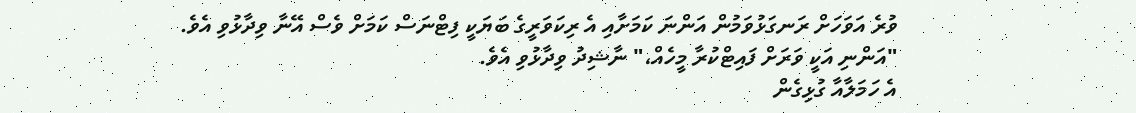ވުރެ އަވަހަށް ރަނގަޅުވަމުން އަންނަ ކަމަށާއި އެ ރިކަވަރީގެ ބަޔަކީ ފިޓްނަސް ކަމަށް ވެސް އޭނާ ވިދާޅުވި އެވެ.
"އަންނި އަކީ ވަރަށް ފައިޓްކުރާ މީހެއް،" ނާޝިދު ވިދާޅުވި އެވެ.
އެ ހަމަލާއާ ގުޅިގެން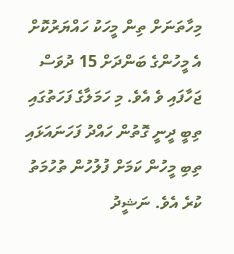މިހާތަނަށް ތިން މީހަކު ހައްޔަރުކޮށް އެ މީހުންގެ ބަންދަށް 15 ދުވަސް ޖަހާފައި ވެ އެވެ. މި ހަމަލާގެ ފަހަތުގައި ތިބީ ދީނީ ގޮތުން ހައްދު ފަހަނައަޅައި ތިބި މީހުން ކަމަށް ފުލުހުން ތުހުމަތު ކުރެ އެވެ. ނަޝީދު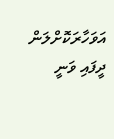އަވަހާރަކޮށްލަން ދީފައި ވަނީ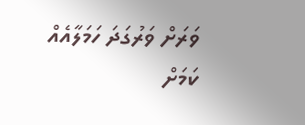ވަރަށް ވަރުގަދަ ހަމަލާއެއް ކަމަށް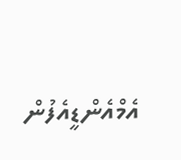އެމްއެންޑީއެފުން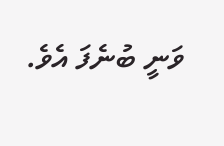ވަނީ ބުނެފަ އެވެ.